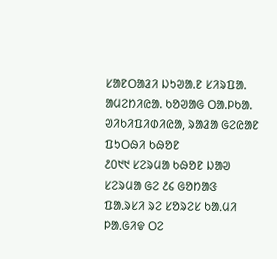ᱥᱟᱱᱛᱟᱲᱤ ᱡᱩᱣᱟ.ᱱ ᱥᱤᱨᱯᱟ. ᱟᱢᱮᱴᱤᱭᱟ. ᱠᱚᱣᱟᱜ ᱛᱟ.ᱞᱠᱟ.
ᱣᱤᱠᱤᱯᱤᱰᱤᱭᱟ, ᱨᱟᱲᱟ ᱜᱮᱭᱟᱱ ᱯᱩᱛᱷᱤ ᱠᱷᱚᱱ
᱒᱐᱑᱑ ᱥᱮᱨᱢᱟ ᱠᱷᱚᱱ ᱡᱟᱣ ᱥᱮᱨᱢᱟ ᱜᱮ ᱒᱔ ᱜᱚᱴᱟᱝ ᱯᱟᱹᱨᱥᱤ ᱨᱮ ᱥᱚᱨᱮᱥ ᱠᱟᱹᱢᱤ ᱞᱟᱹᱜᱤᱫ ᱛᱮ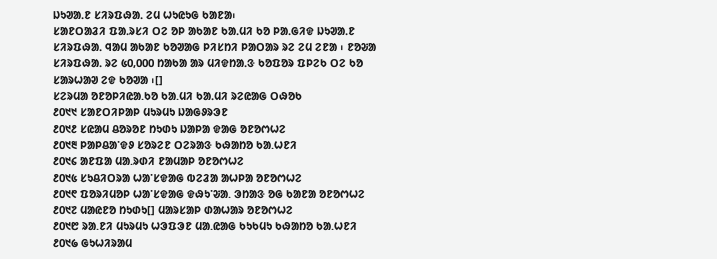ᱡᱩᱣᱟᱹᱱ ᱥᱤᱨᱯᱷᱟᱹ ᱮᱢ ᱦᱩᱭᱩᱜ ᱠᱟᱱᱟ᱾
ᱥᱟᱱᱛᱟᱲᱤ ᱯᱟᱹᱨᱥᱤ ᱛᱮ ᱚᱞ ᱟᱠᱟᱱ ᱠᱟᱹᱢᱤ ᱠᱚ ᱞᱟᱹᱜᱤᱫ ᱡᱩᱣᱟᱹᱱ ᱥᱤᱨᱯᱷᱟᱹ ᱧᱟᱢ ᱟᱠᱟᱱ ᱠᱚᱣᱟᱜ ᱞᱤᱥᱴᱤ ᱞᱟᱛᱟᱨ ᱨᱮ ᱮᱢ ᱮᱱᱟ ᱾ ᱱᱚᱶᱟ ᱥᱤᱨᱯᱷᱟᱹ ᱨᱮ ᱕᱐,᱐᱐᱐ ᱴᱟᱠᱟ ᱟᱨ ᱢᱤᱫᱴᱟᱹᱝ ᱠᱚᱯᱚᱨ ᱯᱞᱮᱠ ᱛᱮ ᱠᱚ ᱥᱟᱨᱦᱟᱣ ᱮᱫ ᱠᱚᱣᱟ ᱾[]
ᱥᱮᱨᱢᱟ ᱚᱱᱚᱞᱤᱭᱟ.ᱠᱚ ᱠᱟ.ᱢᱤ ᱠᱟᱹᱢᱤ ᱨᱮᱭᱟᱜ ᱛᱷᱚᱠ
᱒᱐᱑᱑ ᱥᱟᱱᱛᱤᱞᱟᱞ ᱢᱩᱨᱢᱩ ᱡᱟᱜᱽᱨᱳᱱ
᱒᱐᱑᱒ ᱥᱭᱟᱢ ᱪᱚᱨᱚᱱ ᱴᱩᱰᱩ ᱡᱟᱞᱟ ᱫᱟᱜ ᱚᱱᱚᱬᱦᱮ
᱒᱐᱑᱓ ᱞᱟᱞᱪᱟᱸᱫᱽ ᱥᱚᱨᱮᱱ ᱛᱮᱨᱟᱝ ᱠᱷᱟᱴᱚ ᱠᱟ.ᱦᱱᱤ
᱒᱐᱑᱔ ᱟᱱᱯᱟ ᱢᱟ.ᱨᱰᱤ ᱱᱟᱢᱟᱞ ᱚᱱᱚᱬᱦᱮ
᱒᱐᱑᱕ ᱥᱩᱪᱤᱛᱨᱟ ᱦᱟᱸᱥᱫᱟᱜ ᱵᱮᱲᱟ ᱟᱦᱞᱟ ᱚᱱᱚᱬᱦᱮ
᱒᱐᱑᱖ ᱯᱚᱨᱤᱢᱚᱞ ᱦᱟᱸᱥᱫᱟᱜ ᱫᱷᱩᱸᱶᱟ. ᱳᱴᱟᱝ ᱚᱜ ᱠᱟᱱᱟ ᱚᱱᱚᱬᱦᱮ
᱒᱐᱑᱗ ᱢᱟᱭᱱᱚ ᱴᱩᱰᱩ[] ᱢᱟᱨᱥᱟᱞ ᱰᱟᱦᱟᱨ ᱚᱱᱚᱬᱦᱮ
᱒᱐᱑᱘ ᱨᱟ.ᱱᱤ ᱢᱩᱨᱢᱩ ᱦᱳᱯᱳᱱ ᱢᱟ.ᱭᱟᱜ ᱠᱩᱠᱢᱩ ᱠᱷᱟᱴᱚ ᱠᱟ.ᱦᱱᱤ
᱒᱐᱑᱙ ᱜᱩᱦᱤᱨᱟᱢ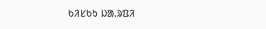ᱠᱤᱥᱠᱩ ᱡᱟ.ᱨᱯᱤ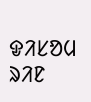ᱫᱤᱥᱚᱢ ᱨᱤᱱ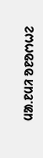ᱢᱟ.ᱱᱢᱤ ᱚᱱᱚᱬᱦᱮ